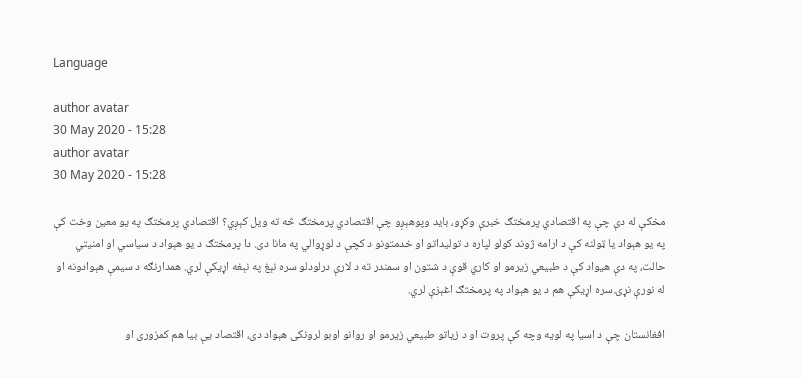Language

author avatar
30 May 2020 - 15:28
author avatar
30 May 2020 - 15:28

مخکې له دې چې په اقتصادي پرمختګ خبرې وکړو، باید وپوهېږو چې اقتصادي پرمختګ څه ته ویل کېږي؟ اقتصادي پرمختګ په یو معین وخت کې په یو هېواد یا ټولنه کې د ارامه ژوند کولو لپاره د تولیداتو او خدمتونو د کچې د لوړوالي په مانا دی. دا پرمختګ د یو هېواد د سیاسي او امنیتي حالت، په دې هیواد کې د طبيعي زیرمو او کاري قوې د شتون او سمندر ته د لارې درلودلو سره نېغ په نېغه اړیکې لري. همدارنګه د سیمې هېوادونه او له نورې نړۍ سره اړیکې هم د یو هېواد په پرمختګ اغېزې لري.

افغانستان چې د اسیا په لویه وچه کې پروت او د زیاتو طبيعي زیرمو او روانو اوبو لرونکی هېواد دی، اقتصاد یې بیا هم کمزوری او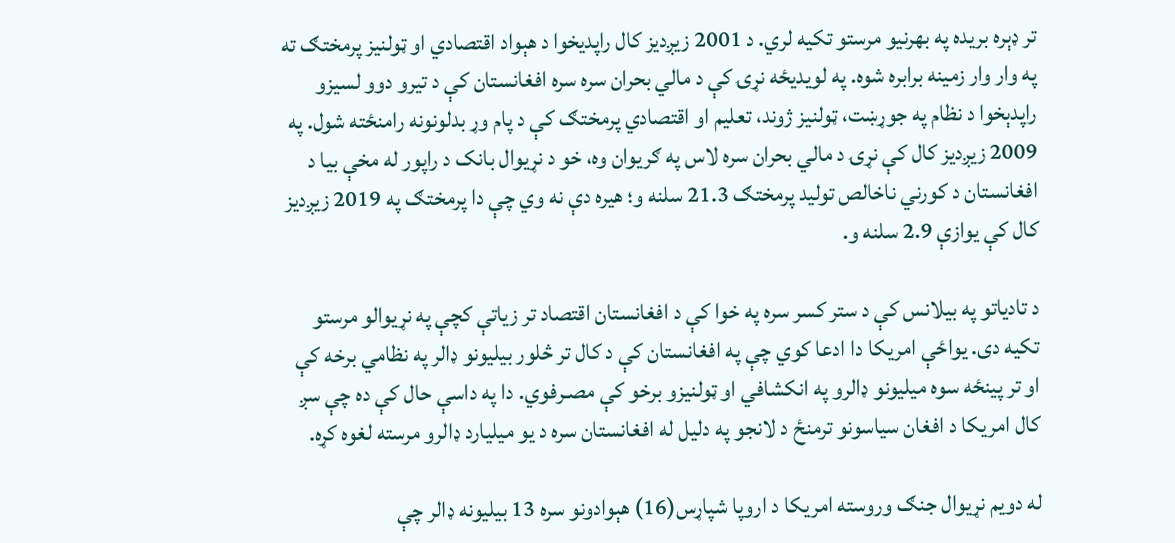تر ‌‌‌‌‌‌ډېره بریده په بهرنیو مرستو تکیه لري. د 2001 زیږدیز کال راپدیخوا د هېواد اقتصادي او ټولنیز پرمختګ ته په وار وار زمینه برابره شوه. په لویدیځه نړۍ کې د مالي بحران سره سره افغانستان کې د تیرو دوو لسیزو راپدېخوا د نظام په جوړښت، ټولنیز ژوند، تعلیم او اقتصادي پرمختګ کې د پام وړ بدلونونه رامنځته شول. په 2009 زیږدیز کال کې نړۍ د مالي بحران سره لاس په ګریوان وه، خو د نړیوال بانک د راپور له مخې بیا د افغانستان د کورني ناخالص تولید پرمختګ 21.3 سلنه و؛ هیره دې نه وي چې دا پرمختګ په 2019 زیږدیز کال کې یوازې 2.9 سلنه و.

د تادیاتو په بیلانس کې د ستر کسر سره په خوا کې د افغانستان اقتصاد تر زیاتې کچې په نړیوالو مرستو تکیه دی. یواځې امریکا دا ادعا کوي چې په افغانستان کې د کال تر څلور بیلیونو ‌‌‌‌‌‌ډالر په نظامي برخه کې او تر پينځه سوه میلیونو ‌‌‌‌‌‌ډالرو په انکشافي او ټولنیزو برخو کې مصـرفوي. دا په داسې حال کې ده چې سږ کال امریکا د افغان سیاسونو ترمنځ د لانجو په دلیل له افغانستان سره د یو میلیارد ‌‌‌‌‌‌ډالرو مرسته لغوه کړه.

له دويم نړیوال جنګ وروسته امریکا د اروپا شپاړس(16) هېوادونو سره 13 بیلیونه ‌‌‌‌‌‌ډالر چې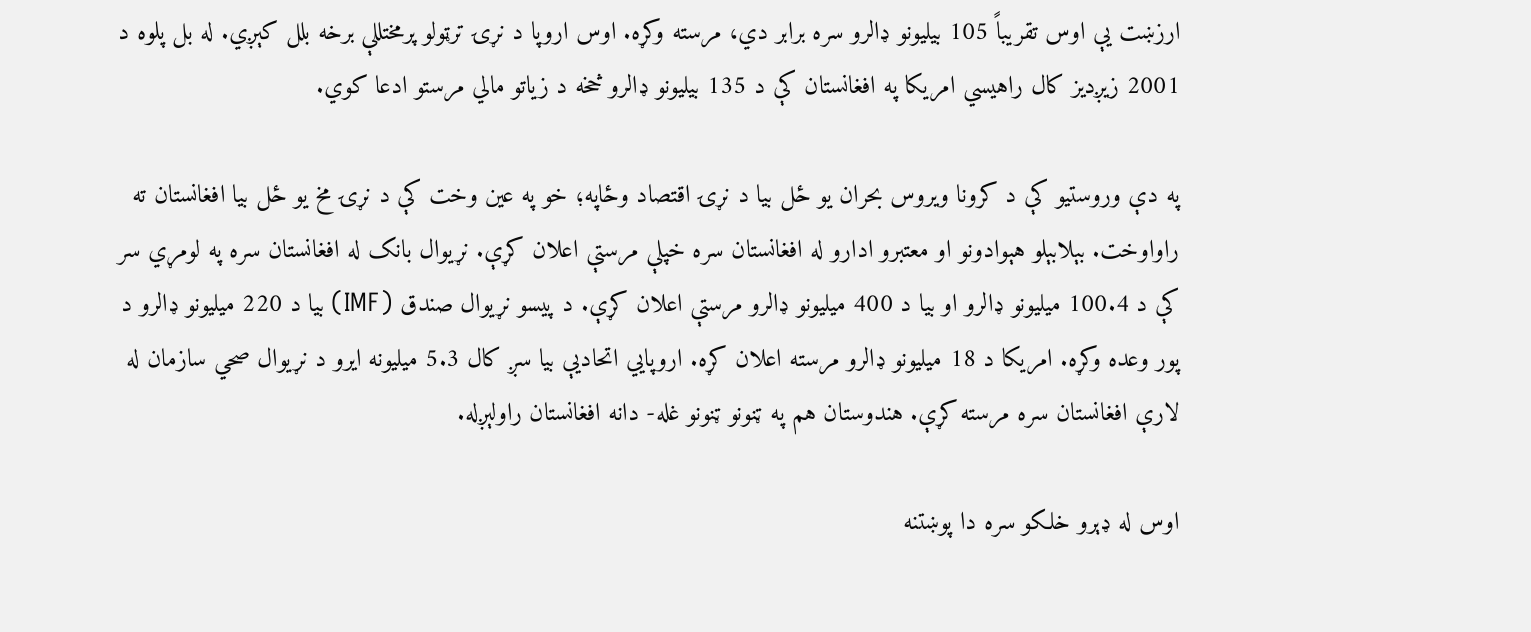ارزښت یې اوس تقریباً 105 بیلیونو ‌‌‌‌‌‌ډالرو سره برابر دي، مرسته وکړه. اوس اروپا د نړۍ ترټولو پرمختللې برخه بلل کېږي. له بل پلوه د 2001 زیږدیز کال راهیسي امریکا په افغانستان کې د 135 بیلیونو ‌‌‌‌‌‌ډالرو څخه د زیاتو مالي مرستو ادعا کوي.

په دې وروستیو کې د کرونا ویروس بحران یو ځل بیا د نړۍ اقتصاد وځاپه؛ خو په عین وخت کې د نړۍ مخ یو ځل بیا افغانستان ته راواوخت. بېلابېلو هېوادونو او معتبرو ادارو له افغانستان سره خپلې مرستې اعلان کړې. نړیوال بانک له افغانستان سره په لومړي سر کې د 100.4 میلیونو ‌‌‌‌‌‌ډالرو او بیا د 400 میلیونو ‌‌‌‌‌‌ډالرو مرستې اعلان کړې. د پیسو نړیوال صندق (IMF) بیا د 220 میلیونو ‌‌‌‌‌‌ډالرو د پور وعده وکړه. امریکا د 18 میلیونو ‌‌‌‌‌‌ډالرو مرسته اعلان کړه. اروپایي اتحادیې بیا سږ کال 5.3 میلیونه ایرو د نړیوال صحي سازمان له لارې افغانستان سره مرسته کړې. هندوستان هم په ټنونو ټنونو غله- دانه افغانستان راولېږله.

اوس له ډېرو خلکو سره دا پوښتنه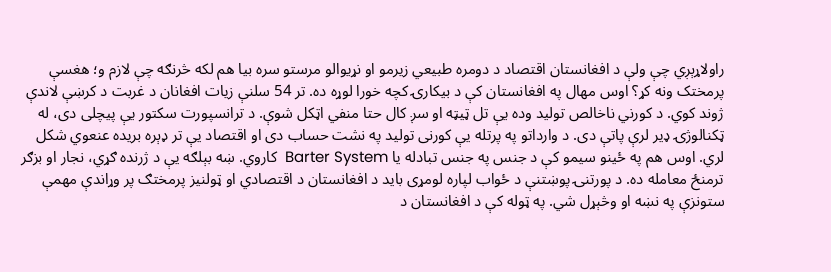راولاړېږي چې ولې د افغانستان اقتصاد د دومره طبيعي زیرمو او نړیوالو مرستو سره بیا هم لکه څرنګه چې لازم و؛ هغسې پرمختک ونه کړ؟ اوس مهال په افغانستان کې د بیکارۍ کچه خورا لوړه ده. تر 54 سلنې زیات افغانان د غربت د کرښې لاندې ژوند کوي. د کورني ناخالص تولید وده یې تل ټیټه او سږ کال حتا منفي اټکل شوې. د ترانسپورت سکتور یې پیچلی دی، له ټکنالوژۍ ‌‌‌‌‌‌ډیر لرې پاتې دی. د وارداتو په پرتله یې کورنی تولید په نشت حساب دی او اقتصاد یې تر ‌‌‌‌‌‌ډېره بریده عنعوي شکل لري. اوس هم په ځینو سیمو کې د جنس په جنس تبادله یا Barter System  کاروي. ښه بېلګه یې د ژرنده‌ ګړي، نجار او بزګر ترمنځ معامله ده. د پورتنۍ پوښتنې د ځواب لپاره لومړی باید د افغانستان د اقتصادي او ټولنیز پرمختګ پر وړاندې مهمې ستونزې په نښه او وڅېړل شي. په ټوله کې د افغانستان د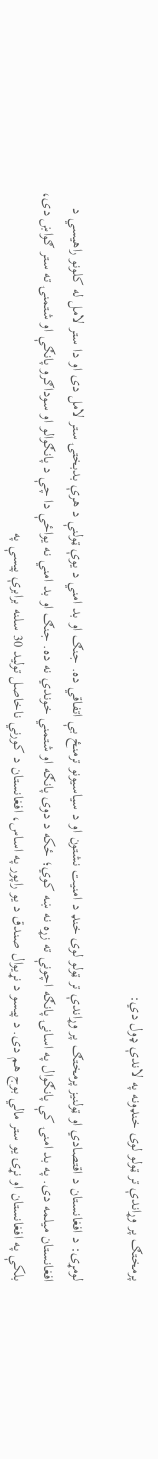پرمختګ پر وړاندې تر ټولو لوی خنډونه په لاندې ډول دي:

لومړی: د افغانستان د اقتصادي او ټولنیز پرمختګ پر وړاندې تر ټولو لوی خنډ د امنیت نشتون او د سیاسیونو ترمنځ بې اتفاقي ده. جنګ او بد امني د یوې ټولنې د هرې بدبختۍ ستر لامل دی او دا ستر لامل له کلونو راهیسي د افغانستان میلمه دی. په بد امنۍ کې پانګوال په اسانۍ پانګه اچونې ته زړه نه ښه کوي؛ ځکه د دوی پانګه او شتمني خوندي نه ده. جنګ او بد امني نه یواځې دا چې د پانګوالو او سوداګرو پانګې او شتمنۍ ته ستر ګواښ دی، بلکې په افغانستان او نړۍ یو ستر مالي بوج هم دی. د پیسو د نړیوال صندق د یو راپور په اساس، افغانستان د کورني ناخاصل تولید 30 سلنه برابرې پیسې په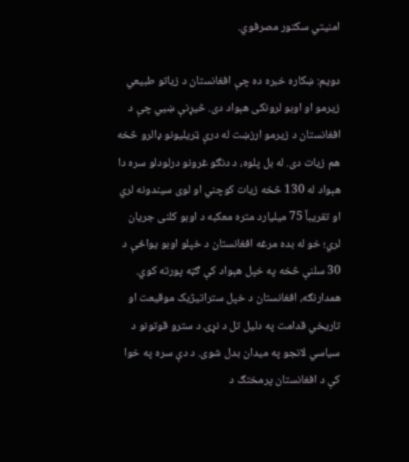امنیتي سکتور مصرفوي.

دويم: ښکاره خبره ده چې افغانستان د زیاتو طبيعي زیرمو او اوبو لرونکی هېواد دی. څیړنې ښيي چې د افغانستان د زیرمو ارزښت له درې ټریلیونو ‌‌‌‌‌‌ډالرو څخه هم زیات دی. له بل پلوه، د دنګو غرونو درلودلو سره دا هېواد له 130 څخه زیات کوچني او لوی سیندونه لري او تقریباً 75 میلیارد متره معکبه د اوبو کلنی جریان لري؛ خو له بده مرغه افغانستان د خپلو اوبو یواځې د 30 سلنې څخه په خپل هېواد کې ګټه پورته کوي. همدارنګه، افغانستان د خپل ستراتیژیک موقیعت او تاریخي قدامت په دلیل تل د نړۍ د سترو قوتونو د سیاسي لانجو په میدان بدل شوی. د دې سره په خوا کې د افغانستان پرمختګ د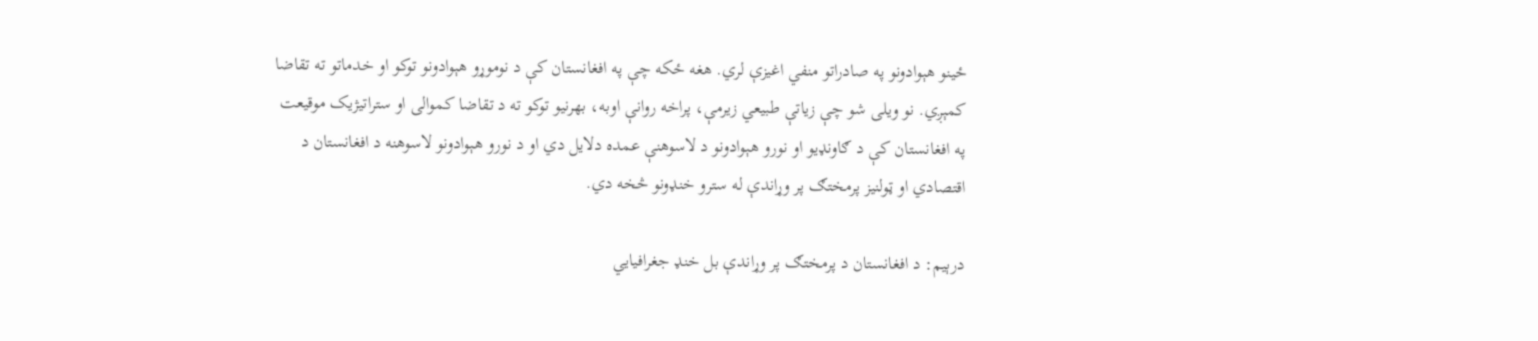ځینو هېوادونو په صادراتو منفي اغیزې لري. هغه ځکه چې په افغانستان کې د نوموړو هېوادونو توکو او خدماتو ته تقاضا کمېږي. نو ویلی شو چې زیاتې طبيعي زیرمې، پراخه روانې اوبه، بهرنیو توکو ته د تقاضا کموالی او ستراتیژیک موقیعت په افغانستان کې د ګاونډیو او نورو هېوادونو د لاسوهنې عمده دلایل دي او د نورو هېوادونو لاسوهنه د افغانستان د اقتصادي او ټولنیز پرمختګ پر وړاندې له سترو خنډونو څخه دي.

درېیم: د افغانستان د پرمختګ پر وړاندې بل خنډ جغرافیایي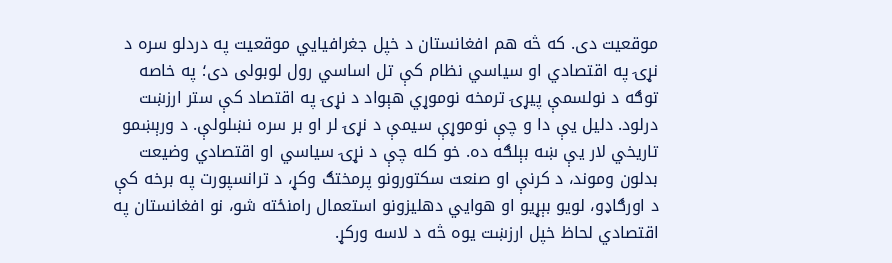موقعیت دی. که څه هم افغانستان د خپل جغرافیایي موقعیت په دردلو سره د نړۍ په اقتصادي او سیاسي نظام کې تل اساسي رول لوبولی دی؛ په خاصه توګه د نولسمې پیړۍ ترمخه نوموړي هېواد د نړۍ په اقتصاد کې ستر ارزښت درلود. دلیل یې دا و چې نوموړې سیمې د نړۍ لر او بر سره نښلولې. د ورېښمو تاریخي لار یې ښه بېلګه ده. خو کله چې د نړۍ سیاسي او اقتصادي وضیعت بدلون وموند، د کرنې او صنعت سکتورونو پرمختګ وکړ، د ترانسپورت په برخه کې د اورګاډو، لویو بېړیو او هوایي دهلیزونو استعمال رامنځته شو، نو افغانستان په اقتصادي لحاظ خپل ارزښت یوه څه د لاسه ورکړ.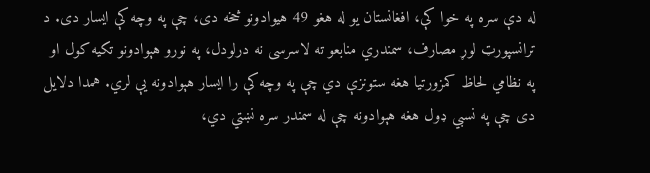له دې سره په خوا کې، افغانستان یو له هغو 49 هیوادونو څخه دی، چې په وچه کې ایسار دی. د ترانسپورټ لوړ مصارف، سمندري منابعو ته لاسرسی نه درلودل، په نورو هېوادونو تکیه کول او په نظامي لحاظ کمزورتیا هغه ستونزې دي چې په وچه کې را ایسار هېوادونه یې لري. همدا دلایل دی چې په نسبي ‌‌‌‌‌‌ډول هغه هېوادونه چې له سمندر سره نښتي دي،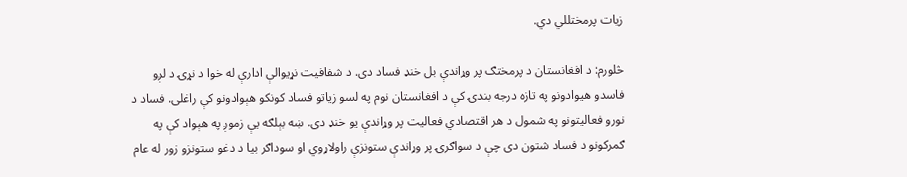زیات پرمختللي دي.

څلورم: د افغانستان د پرمختګ پر وړاندې بل خنډ فساد دی. د شفافیت نړیوالې ادارې له خوا د نړۍ د لږو فاسدو هیوادونو په تازه درجه بندۍ کې د افغانستان نوم په لسو زیاتو فساد کونکو هېوادونو کې راغلی. فساد د نورو فعالیتونو په شمول د هر اقتصادي فعالیت پر وړاندې یو خنډ دی. ښه بېلګه یې زموږ په هېواد کې په ګمرکونو د فساد شتون دی چې د سواګرۍ پر وړاندې ستونزې راولاړوي او سوداګر بیا د دغو ستونزو زور له عام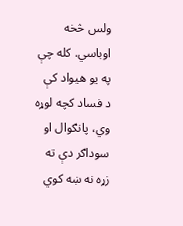ولس څخه اوباسي. کله چې په یو هیواد کې د فساد کچه لوړه وي، پانګوال او سوداګر دې ته زړه نه ښه کوي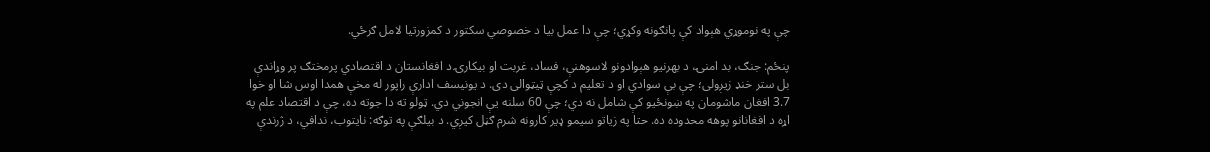چې په نوموړي هېواد کې پانګونه وکړي؛ چې دا عمل بیا د خصوصي سکتور د کمزورتیا لامل ګرځي.

پنځم: جنګ، بد امنۍ، د بهرنیو هېوادونو لاسوهنې، فساد، غربت او بیکارۍ د افغانستان د اقتصادي پرمختګ پر وړاندې بل ستر خنډ زیږولی؛ چې بې سوادي او د تعلیم د کچې ټیټوالی دی. د یونیسف ادارې راپور له مخې همدا اوس شا او خوا 3.7 افغان ماشومان په ښونځیو کې شامل نه دي؛ چې 60 سلنه یې انجوني دي. ټولو ته دا جوته ده، چې د اقتصاد علم په اړه د افغانانو پوهه محدوده ده. حتا په زیاتو سیمو ‌‌‌‌‌‌ډیر کارونه شرم ګڼل کیږي. د بیلګې په توګه: نایتوب، ندافي، د ژرندې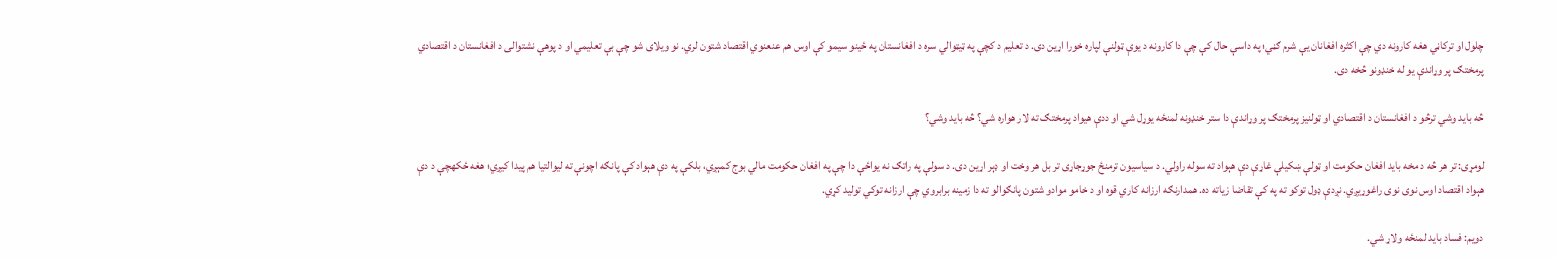چلول او ترکاڼي هغه کارونه دي چې اکثره افغانان یې شرم ګڼي؛ په داسې حال کې چې دا کارونه د یوې ټولنې لپاره خورا اړین دی. د تعلیم د کچې په ټیټوالي سره د افغانستان په ځینو سیمو کې اوس هم عنعنوي اقتصاد شتون لري. نو ویلای شو چې بې تعلیمي او د پوهې نشتوالی د افغانستان د اقتصادي پرمختګ پر وړاندې یو له خنډونو څخه دی.

څه باید وشي ترڅو د افغانستان د اقتصادي او ټولنیز پرمختګ پر وړاندې دا ستر خنډونه لمنځه یوړل شي او ددې هیواد پرمختګ ته لار هواره شي؟ څه باید وشي؟

لومړی: تر هر څه د مخه باید افغان حکومت او ټولې ښکیلې غاړې دې هېواد ته سوله راولي. د سیاسیون ترمنځ جوړجاړی تر بل هر وخت او ډېر اړین دی. د سولې په راتګ نه یواځې دا چې په افغان حکومت مالي بوج کمېږي، بلکې په دې هېواد کې پانګه اچونې ته لیوالتیا هم پیدا کیږي؛ هغه ځکهچې د دې هېواد اقتصاد اوس نوی نوی راغوړیږي. نږدې ډول توکو ته په کې تقاضا زیاته ده. همدارنګه ارزانه کاري قوه او د خامو موادو شتون پانګوالو ته دا زمینه برابروي چې ارزانه توکي تولید کړي.

دويم: فساد باید لمنځه ولاړ شي.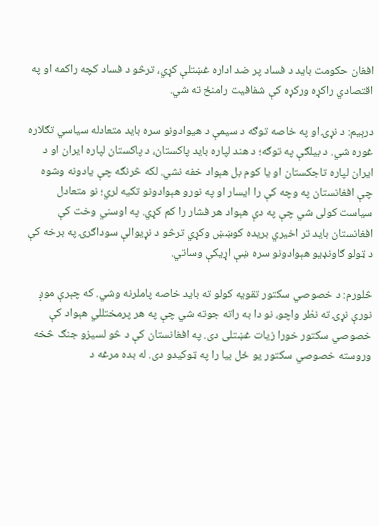افغان حکومت باید د فساد پر ضد اداره غښتلې کړي، ترڅو د فساد کچه راکمه او په اقتصادي راکړه ورکړه کې شفافیت رامنځ ته شي.

درېیم: د نړۍ او په خاصه توګه د سیمې د هیوادونو سره باید متعادله سیاسي تګلاره غوره شي. د بیلګې په توګه؛ د هند لپاره باید پاکستان، د پاکستان لپاره ایران او د ایران لپاره تاجکستان او یا کوم بل هېواد خفه نشي. لکه څرنګه چې یادونه وشوه چې افغانستان په وچه کې را ایسار او په نورو هېوادونو تکیه لري؛ نو متعادل سیاست کولی شي چې په دې هېواد هر فشار را کم کړي. په اوسني وخت کې افغانستان باید تر اخیري بریده کوښښ وکړي ترڅو د نړیوالې سوداګرۍ په برخه کې د ټولو ګاونډیو هېوادونو سره ښې اړیکې وساتي.

څلورم: د خصوصي سکتور تقویه کولو ته باید خاصه پاملرنه وشي. که چېرې موږ نورې نړۍ ته نظر واچو، نو دا به راته جوته شي چې په هر پرمختللي هېواد کې خصوصي سکتور خورا زیات غښتلی دی. په افغانستان کې د څو لسیزو جنګ څخه وروسته خصوصي سکتور یو ځل بیا را په ټوکیدو دی. له بده مرغه د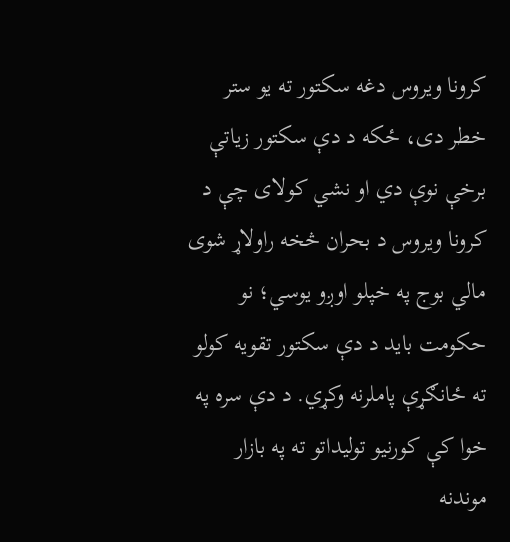کرونا ویروس دغه سکتور ته یو ستر خطر دی، ځکه د دې سکتور زیاتې برخې نوې دي او نشي کولای چې د کرونا ویروس د بحران څخه راولاړ شوی مالي بوج په خپلو اوږو یوسي؛ نو حکومت باید د دې سکتور تقویه کولو ته ځانګړې پاملرنه وکړي. د دې سره په خوا کې کورنیو تولیداتو ته په بازار موندنه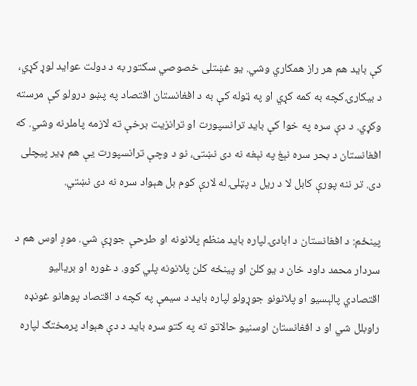کې باید هم هر راز همکاري وشي. یو غښتلی خصوصي سکتور به د دولت عواید لوړ کړي، د بیکارۍ کچه به کمه کړي او په ټوله کې به د افغانستان اقتصاد په پښو درولو کې مرسته وکړي. د دې سره په خوا کې باید ترانسپورت او ترانزیت برخې ته لازمه پاملرنه وشي. که افغانستان د بحر سره نېغ په نېغه نه دی نښتی، نو د وچې ترانسپورت یې هم ‌‌‌‌‌‌ډیر پیچلی دی. تر ننه پورې کابل لا د ریل د پټلۍ له لارې کوم بل هېواد سره نه دی نښتي.

پينځم: د افغانستان د ابادۍ لپاره باید منظم پلانونه او طرحې جوړې شي. موږ اوس هم د سردار محمد داود خان د یو کلن او پينځه کلن پلانونه پلي کوو. د غوره او بریالیو اقتصادي پالېسیو او پلانونو جوړولو لپاره باید د سیمې په کچه د اقتصاد پوهانو غونډه راوبلل شي او د افغانستان اوسنیو حالاتو ته په کتو سره باید د دې هېواد پرمختګ لپاره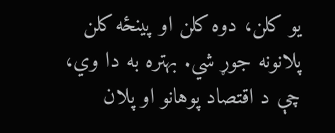یو کلن، دوه کلن او پينځه کلن پلانونه جوړ شي. بهتره به دا وي، چې د اقتصاد پوهانو او پلان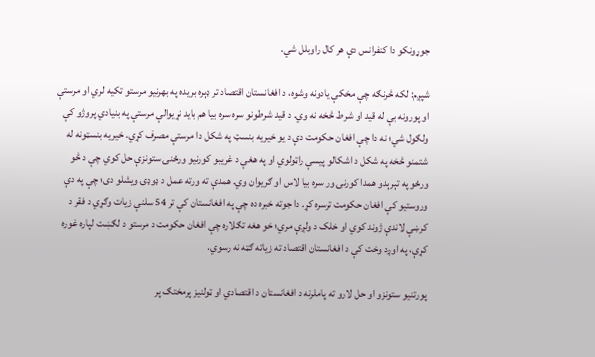جوړونکو دا کنفرانس دې هر کال راوبلل شي.

شپږم: لکه څرنګه چې مخکې یادونه وشوه، د افغانستان اقتصاد تر ‌‌‌‌‌‌ډېره بریده په بهرنیو مرستو تکیه لري او مرستې او پورونه بې له قید او شرط څخه نه وي. د قید شرطونو سره سره بیا هم باید نړیوالې مرستې په بنیادي پروژو کې ولګول شي؛ نه دا چې افغان حکومت دې د یو خیریه بنسټ په شکل دا مرستې مصرف کړي. خیریه بنسټونه له شتمنو څخه په شکل د اشکالو پیسې راټولوي او په هغې د غریبو کورنیو ورځنۍ ستونزې حل کوي چې د څو ورځو په تېرېدو همدا کورنۍ ور سره بیا لاس او ګریوان وي. همدې ته ورته عمل د ‌‌‌‌‌‌ډو‌‌‌‌‌‌ډۍ ویشلو دی؛ چې په دې وروستیو کې افغان حکومت ترسره کړ. دا جوته خبره ده چې په افغانستان کې تر 54 سلنې زیات وګړي د فقر د کرښې لاندې ژوند کوي او خلک د ولږې مري؛ خو هغه تګلاره چې افغان حکومت د مرستو د لګښت لپاره غوره کړې، په اوږد وخت کې د افغانستان اقتصاد ته زیاته ګټه نه رسوي.

پورتنیو ستونزو او حل لارو ته پاملرنه د افغانستان د اقتصادي او ټولنیز پرمختګ پر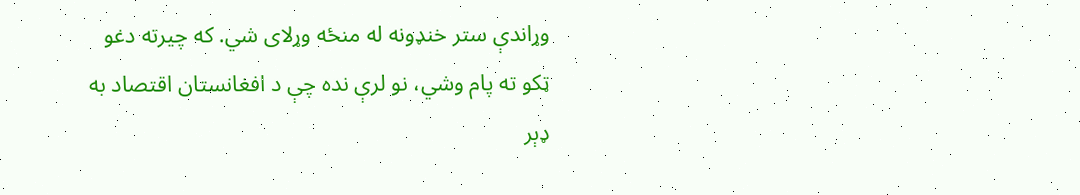وړاندې ستر خنډونه له منځه وړلای شي. که چیرته دغو ټکو ته پام وشي، نو لرې نده چې د افغانستان اقتصاد به ډېر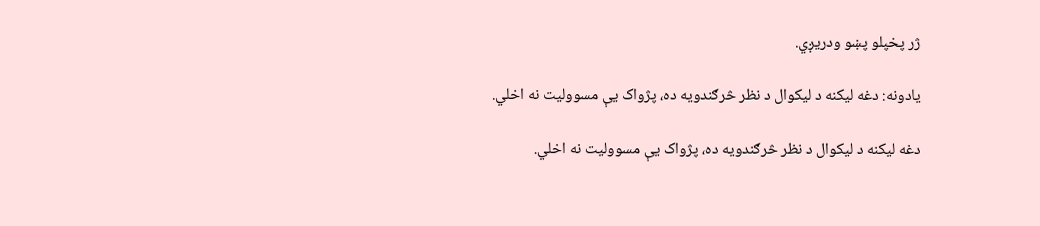ژر پخپلو پښو ودریږي.

يادونه: دغه ليکنه د ليکوال د نظر څرګندويه ده، پژواک يې مسووليت نه اخلي.

دغه ليکنه د ليکوال د نظر څرګندويه ده، پژواک يې مسووليت نه اخلي.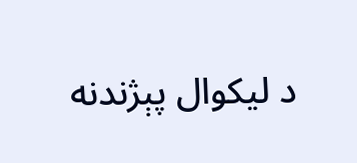د لیکوال پېژندنه